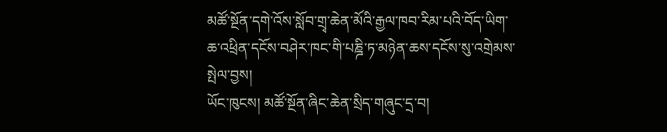མཚོ་སྔོན་དགེ་འོས་སློབ་གྲྭ་ཆེན་མོའི་རྒྱལ་ཁབ་རིམ་པའི་བོད་ཡིག་ཆ་འཕྲིན་དངོས་བཤེར་ཁང་གི་པཎྜི་ཏ་མཉེན་ཆས་དངོས་སུ་འགྲེམས་སྤེལ་བྱས།
ཡོང་ཁུངས། མཚོ་སྔོན་ཞིང་ཆེན་སྲིད་གཞུང་དྲ་བ།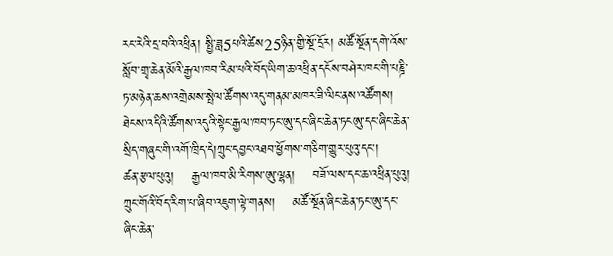རང་རེའི་དྲ་བའི་འཕྲིན། སྤྱི་ཟླ5པའི་ཚེས25ཉིན་གྱི་སྔོ་དྲོར། མཚོ་སྔོན་དགེ་འོས་སློབ་གྲྭ་ཆེན་མོའི་རྒྱལ་ཁབ་རིམ་པའི་བོད་ཡིག་ཆ་འཕྲིན་དངོས་བཤེར་ཁང་གི་པཎྜི་ཏ་མཉེན་ཆས་འགྲེམས་སྤེལ་ཚོགས་འདུ་གནམ་མཁར་ཟི་ལིང་ནས་འཚོགས།
ཐེངས་འདིའི་ཚོགས་འདུའི་སྟེང་རྒྱལ་ཁབ་ཏང་ཨུ་དང་ཞིང་ཆེན་ཏངཨུ་དང་ཞིང་ཆེན་སྲིད་གཞུང་གི་འགོ་ཁྲིད་དེ།ཀྲུང་དབྱང་འཐབ་ཕྱོགས་གཅིག་གྱུར་པུའུ་དང་།    ཚན་རྩལ་པུའུ།    རྒྱལ་ཁབ་མི་རིགས་ཨུ་ལྷན།    བཟོ་ལས་དང་ཆ་འཕྲིན་པུའུ།    ཀྲུང་གོའི་བོད་རིག་པ་ཞིབ་འཇུག་ལྟེ་གནས།    མཚོ་སྔོན་ཞིང་ཆེན་ཏང་ཨུ་དང་ཞིང་ཆེན་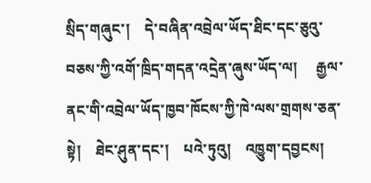སྲིད་གཞུང་།    དེ་བཞིན་འབྲེལ་ཡོད་ཐིང་དང་ཅུའུ་བཅས་ཀྱི་འགོ་ཁྲིད་གདན་འདྲེན་ཞུས་ཡོད་ལ།     རྒྱལ་ནང་གི་འབྲེལ་ཡོད་ཁྱབ་ཁོངས་ཀྱི་ཁེ་ལས་གྲགས་ཅན་སྟེ།    ཐེང་ཤུན་དང་།    པའེ་ཏུའུ།    འཁྱུག་དབྱངས།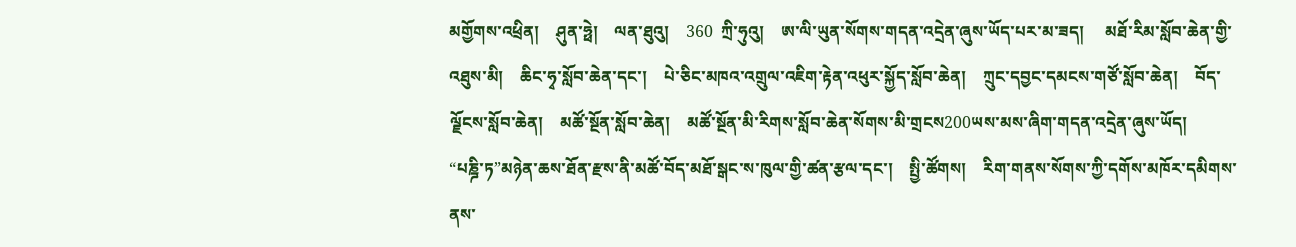མགྱོགས་འཕྲིན།    ཤུན་ཧྥེ།    ལན་ཐུའུ།    360  ཀྲི་ཧུའུ།    ཨ་ལི་ཡུན་སོགས་གདན་འདྲེན་ཞུས་ཡོད་པར་མ་ཟད།     མཐོ་རིམ་སློབ་ཆེན་གྱི་འཐུས་མི།    ཆིང་ཧྭ་སློབ་ཆེན་དང་།    པེ་ཅིང་མཁའ་འགྲུལ་འཇིག་རྟེན་འཕུར་སྐྱོད་སློབ་ཆེན།    ཀྲུང་དབྱང་དམངས་གཙོ་སློབ་ཆེན།    བོད་ལྗོངས་སློབ་ཆེན།    མཚོ་སྔོན་སློབ་ཆེན།    མཚོ་སྔོན་མི་རིགས་སློབ་ཆེན་སོགས་མི་གྲངས200ཡས་མས་ཞིག་གདན་འདྲེན་ཞུས་ཡོད།
“པཎྜི་ཏ”མཉེན་ཆས་ཐོན་རྫས་ནི་མཚོ་བོད་མཐོ་སྒང་ས་ཁུལ་གྱི་ཚན་རྩལ་དང་།    སྤྱི་ཚོགས།    རིག་གནས་སོགས་ཀྱི་དགོས་མཁོར་དམིགས་ནས་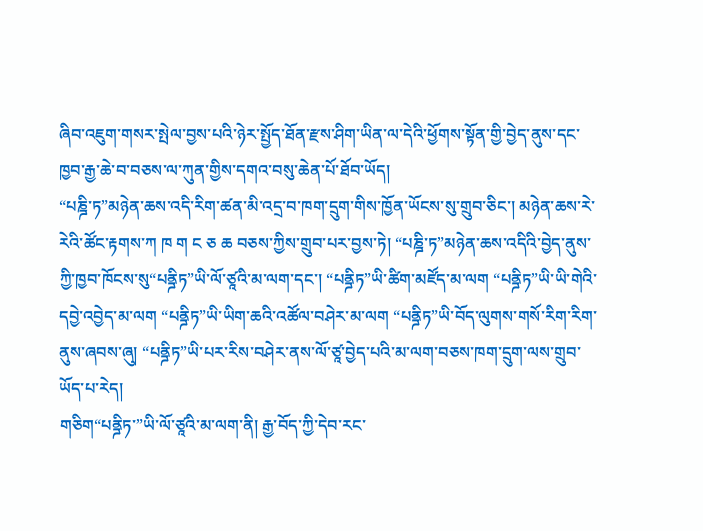ཞིབ་འཇུག་གསར་སྤེལ་བྱས་པའི་ཉེར་སྤྱོད་ཐོན་རྫས་ཤིག་ཡིན་ལ་དེའི་ཕྱོགས་སྟོན་གྱི་བྱེད་ནུས་དང་ཁྱབ་རྒྱ་ཆེ་བ་བཅས་ལ་ཀུན་གྱིས་དགའ་བསུ་ཆེན་པོ་ཐོབ་ཡོད།
“པཎྜི་ཏ”མཉེན་ཆས་འདི་རིག་ཚན་མི་འདྲ་བ་ཁག་དྲུག་གིས་ཁྱོན་ཡོངས་སུ་གྲུབ་ཅིང་། མཉེན་ཆས་རེ་རེའི་ཚོང་རྟགས་ཀ ཁ ག ང ཅ ཆ བཅས་ཀྱིས་གྲུབ་པར་བྱས་ཏེ། “པཎྜི་ཏ”མཉེན་ཆས་འདིའི་བྱེད་ནུས་ཀྱི་ཁྱབ་ཁོངས་སུ“པནྜིཏ”ཡི་ལོ་ཙཱའི་མ་ལག་དང་། “པནྜིཏ”ཡི་ཚིག་མཛོད་མ་ལག “པནྜིཏ”ཡི་ཡི་གེའི་དབྱེ་འབྱེད་མ་ལག “པནྜིཏ”ཡི་ཡིག་ཆའི་འཚོལ་བཤེར་མ་ལག “པནྜིཏ”ཡི་བོད་ལུགས་གསོ་རིག་རིག་ནུས་ཞབས་ཞུ། “པནྜིཏ”ཡི་པར་རིས་བཤེར་ནས་ལོ་ཙཱ་བྱེད་པའི་མ་ལག་བཅས་ཁག་དྲུག་ལས་གྲུབ་ཡོད་པ་རེད།
གཅིག“པནྜིཏ་”ཡི་ལོ་ཙཱའི་མ་ལག་ནི། རྒྱ་བོད་ཀྱི་དེབ་རང་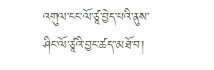འགུལ་ངང་ལོ་ཙཱ་བྱེད་པའི་ནུས་ཤིང་ལོ་ཙཱའི་བྱང་ཚད་་མཐོ་བ།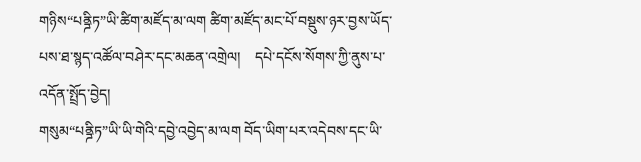གཉིས“པནྜིཏ”ཡི་ཚིག་མཛོད་མ་ལག ཚིག་མཛོད་མང་པོ་བསྡུས་ཉར་བྱས་ཡོད་པས་ཐ་སྙད་འཚོལ་བཤེར་དང་མཆན་འགྲེལ།    དཔེ་དངོས་སོགས་ཀྱི་ནུས་པ་འདོན་སྤྲོད་བྱེད།
གསུམ“པནྜིཏ”ཡི་ཡི་གེའི་དབྱེ་འབྱེད་མ་ལག བོད་ཡིག་པར་འདེབས་དང་ཡི་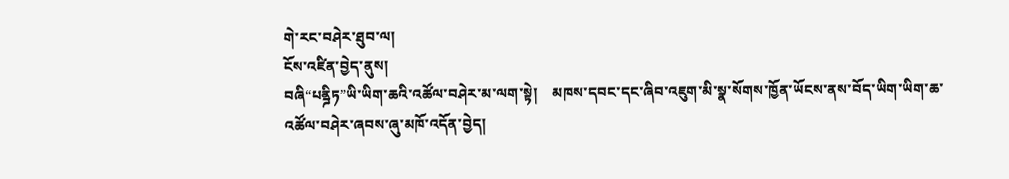གེ་རང་བཤེར་ཐུབ་ལ།
ངོས་འཛིན་བྱེད་ནུས།
བཞི“པནྜིཏ”ཡི་ཡིག་ཆའི་འཚོལ་བཤེར་མ་ལག་སྟེ།    མཁས་དབང་དང་ཞིབ་འཇུག་མི་སྣ་སོགས་ཁྱོན་ཡོངས་ནས་བོད་ཡིག་ཡིག་ཆ་འཚོལ་བཤེར་ཞབས་ཞུ་མཁོ་འདོན་བྱེད།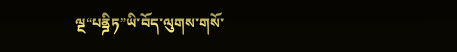ལྔ“པནྜིཏ”ཡི་བོད་ལུགས་གསོ་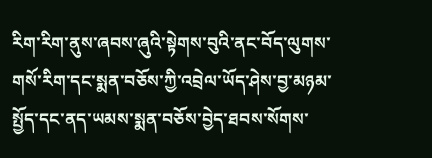རིག་རིག་ནུས་ཞབས་ཞུའི་སྟེགས་བུའི་ནང་བོད་ལུགས་གསོ་རིག་དང་སྨན་བཅོས་ཀྱི་འབྲེལ་ཡོད་ཤེས་བྱ་མཉམ་སྤྱོད་དང་ནད་ཡམས་སྨན་བཅོས་བྱེད་ཐབས་སོགས་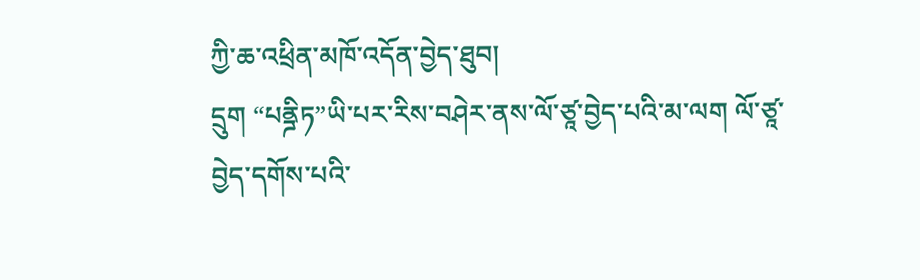ཀྱི་ཆ་འཕྲིན་མཁོ་འདོན་བྱེད་ཐུབ།
དྲུག “པནྜིཏ”ཡི་པར་རིས་བཤེར་ནས་ལོ་ཙཱ་བྱེད་པའི་མ་ལག ལོ་ཙཱ་བྱེད་དགོས་པའི་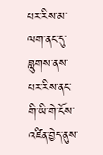པར་རིས་མ་ལག་ནང་དུ་བླུགས་ནས་པར་རིས་ནང་གི་ཡི་གེ་ངོས་འཛིན་བྱེད་ནུས་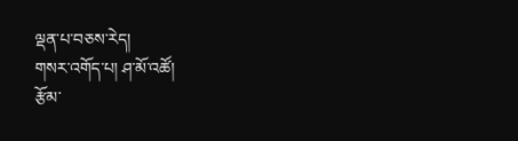ལྡན་པ་བཅས་རེད།
གསར་འགོད་པ། ཤ་མོ་འཚོ།
རྩོམ་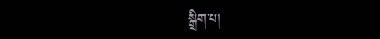སྒྲིག་པ།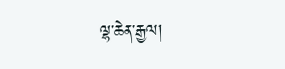ལྷ་ཆེན་རྒྱལ།